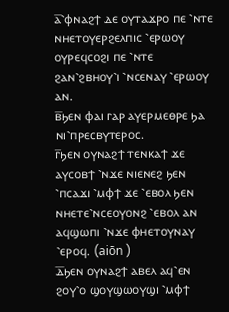ⲁ̅⳿ⲫⲛⲁϩϯ ⲇⲉ ⲟⲩⲧⲁϫⲣⲟ ⲡⲉ ⳿ⲛⲧⲉ ⲛⲏⲉⲧⲟⲩⲉⲣϩⲉⲗⲡⲓⲥ ⳿ⲉⲣⲱⲟⲩ ⲟⲩⲣⲉϥⲥⲟϩⲓ ⲡⲉ ⳿ⲛⲧⲉ ϩⲁⲛ⳿ϩⲃⲏⲟⲩ⳿ⲓ ⳿ⲛⲥⲉⲛⲁⲩ ⳿ⲉⲣⲱⲟⲩ ⲁⲛ.
ⲃ̅ϧⲉⲛ ⲫⲁⲓ ⲅⲁⲣ ⲁⲩⲉⲣⲙⲉⲑⲣⲉ ϧⲁ ⲛⲓ⳿ⲡⲣⲉⲥⲃⲩⲧⲉⲣⲟⲥ.
ⲅ̅ϧⲉⲛ ⲟⲩⲛⲁϩϯ ⲧⲉⲛⲕⲁϯ ϫⲉ ⲁⲩⲥⲟⲃϯ ⳿ⲛϫⲉ ⲛⲓⲉⲛⲉϩ ϧⲉⲛ ⳿ⲡⲥⲁϫⲓ ⳿ⲙⲫϯ ϫⲉ ⳿ⲉⲃⲟⲗ ϧⲉⲛ ⲛⲏⲉⲧⲉ⳿ⲛⲥⲉⲟⲩⲟⲛϩ ⳿ⲉⲃⲟⲗ ⲁⲛ ⲁϥϣⲱⲡⲓ ⳿ⲛϫⲉ ⲫⲏⲉⲧⲟⲩⲛⲁⲩ ⳿ⲉⲣⲟϥ. (aiōn )
ⲇ̅ϧⲉⲛ ⲟⲩⲛⲁϩϯ ⲁⲃⲉⲗ ⲁϥ⳿ⲉⲛ ϩⲟⲩ⳿ⲟ ϣⲟⲩϣⲱⲟⲩϣⲓ ⳿ⲙⲫϯ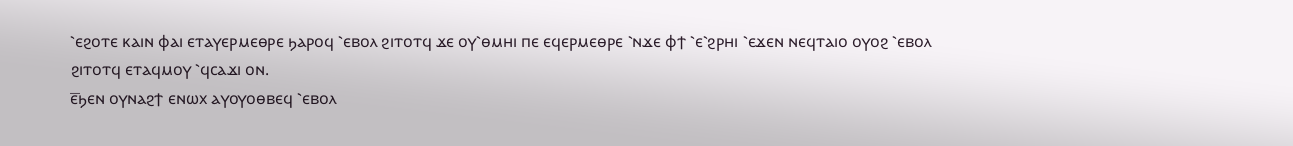⳿ⲉϩⲟⲧⲉ ⲕⲁⲓⲛ ⲫⲁⲓ ⲉⲧⲁⲩⲉⲣⲙⲉⲑⲣⲉ ϧⲁⲣⲟϥ ⳿ⲉⲃⲟⲗ ϩⲓⲧⲟⲧϥ ϫⲉ ⲟⲩ⳿ⲑⲙⲏⲓ ⲡⲉ ⲉϥⲉⲣⲙⲉⲑⲣⲉ ⳿ⲛϫⲉ ⲫϯ ⳿ⲉ⳿ϩⲣⲏⲓ ⳿ⲉϫⲉⲛ ⲛⲉϥⲧⲁⲓⲟ ⲟⲩⲟϩ ⳿ⲉⲃⲟⲗ ϩⲓⲧⲟⲧϥ ⲉⲧⲁϥⲙⲟⲩ ⳿ϥⲥⲁϫⲓ ⲟⲛ.
ⲉ̅ϧⲉⲛ ⲟⲩⲛⲁϩϯ ⲉⲛⲱⲭ ⲁⲩⲟⲩⲟⲑⲃⲉϥ ⳿ⲉⲃⲟⲗ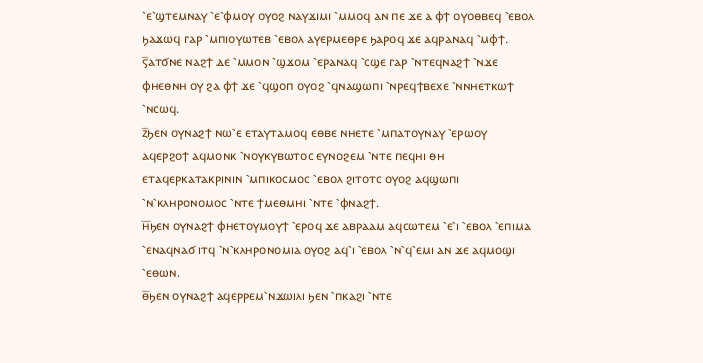⳿ⲉ⳿ϣⲧⲉⲙⲛⲁⲩ ⳿ⲉ⳿ⲫⲙⲟⲩ ⲟⲩⲟϩ ⲛⲁⲩϫⲓⲙⲓ ⳿ⲙⲙⲟϥ ⲁⲛ ⲡⲉ ϫⲉ ⲁ ⲫϯ ⲟⲩⲟⲑⲃⲉϥ ⳿ⲉⲃⲟⲗ ϧⲁϫⲱϥ ⲅⲁⲣ ⳿ⲙⲡⲓⲟⲩⲱⲧⲉⲃ ⳿ⲉⲃⲟⲗ ⲁⲩⲉⲣⲙⲉⲑⲣⲉ ϧⲁⲣⲟϥ ϫⲉ ⲁϥⲣⲁⲛⲁϥ ⳿ⲙⲫϯ.
ⲋ̅ⲁⲧϭⲛⲉ ⲛⲁϩϯ ⲇⲉ ⳿ⲙⲙⲟⲛ ⳿ϣϫⲟⲙ ⳿ⲉⲣⲁⲛⲁϥ ⳿ⲥϣⲉ ⲅⲁⲣ ⳿ⲛⲧⲉϥⲛⲁϩϯ ⳿ⲛϫⲉ ⲫⲏⲉⲑⲛⲏ ⲟⲩ ϩⲁ ⲫϯ ϫⲉ ⳿ϥϣⲟⲡ ⲟⲩⲟϩ ⳿ϥⲛⲁϣⲱⲡⲓ ⳿ⲛⲣⲉϥϯⲃⲉⲭⲉ ⳿ⲛⲛⲏⲉⲧⲕⲱϯ ⳿ⲛⲥⲱϥ.
ⲍ̅ϧⲉⲛ ⲟⲩⲛⲁϩϯ ⲛⲱ⳿ⲉ ⲉⲧⲁⲩⲧⲁⲙⲟϥ ⲉⲑⲃⲉ ⲛⲏⲉⲧⲉ ⳿ⲙⲡⲁⲧⲟⲩⲛⲁⲩ ⳿ⲉⲣⲱⲟⲩ ⲁϥⲉⲣϩⲟϯ ⲁϥⲙⲟⲛⲕ ⳿ⲛⲟⲩⲕⲩⲃⲱⲧⲟⲥ ⲉⲩⲛⲟϩⲉⲙ ⳿ⲛⲧⲉ ⲡⲉϥⲏⲓ ⲑⲏ ⲉⲧⲁϥⲉⲣⲕⲁⲧⲁⲕⲣⲓⲛⲓⲛ ⳿ⲙⲡⲓⲕⲟⲥⲙⲟⲥ ⳿ⲉⲃⲟⲗ ϩⲓⲧⲟⲧⲥ ⲟⲩⲟϩ ⲁϥϣⲱⲡⲓ ⳿ⲛ⳿ⲕⲗⲏⲣⲟⲛⲟⲙⲟⲥ ⳿ⲛⲧⲉ ϯⲙⲉⲑⲙⲏⲓ ⳿ⲛⲧⲉ ⳿ⲫⲛⲁϩϯ.
ⲏ̅ϧⲉⲛ ⲟⲩⲛⲁϩϯ ⲫⲏⲉⲧⲟⲩⲙⲟⲩϯ ⳿ⲉⲣⲟϥ ϫⲉ ⲁⲃⲣⲁⲁⲙ ⲁϥⲥⲱⲧⲉⲙ ⳿ⲉ⳿ⲓ ⳿ⲉⲃⲟⲗ ⳿ⲉⲡⲓⲙⲁ ⳿ⲉⲛⲁϥⲛⲁϭ ⲓⲧϥ ⳿ⲛ⳿ⲕⲗⲏⲣⲟⲛⲟⲙⲓⲁ ⲟⲩⲟϩ ⲁϥ⳿ⲓ ⳿ⲉⲃⲟⲗ ⳿ⲛ⳿ϥ⳿ⲉⲙⲓ ⲁⲛ ϫⲉ ⲁϥⲙⲟϣⲓ ⳿ⲉⲑⲱⲛ.
ⲑ̅ϧⲉⲛ ⲟⲩⲛⲁϩϯ ⲁϥⲉⲣⲣⲉⲙ⳿ⲛϫⲱⲓⲗⲓ ϧⲉⲛ ⳿ⲡⲕⲁϩⲓ ⳿ⲛⲧⲉ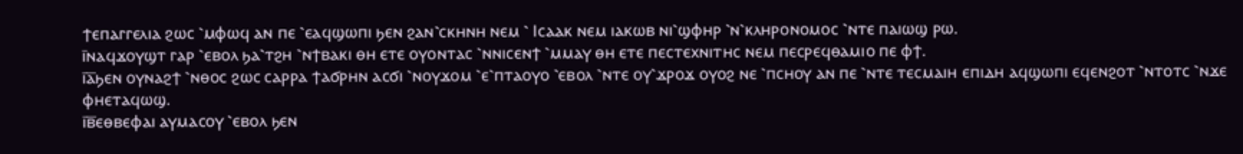ϯⲉⲡⲁⲅⲅⲉⲗⲓⲁ ϩⲱⲥ ⳿ⲙⲫⲱϥ ⲁⲛ ⲡⲉ ⳿ⲉⲁϥϣⲱⲡⲓ ϧⲉⲛ ϩⲁⲛ⳿ⲥⲕⲏⲛⲏ ⲛⲉⲙ ⳿ Ⲓⲥⲁⲁⲕ ⲛⲉⲙ ⲓⲁⲕⲱⲃ ⲛⲓ⳿ϣⲫⲏⲣ ⳿ⲛ⳿ⲕⲗⲏⲣⲟⲛⲟⲙⲟⲥ ⳿ⲛⲧⲉ ⲡⲁⲓⲱϣ ⲣⲱ.
ⲓ̅ⲛⲁϥϫⲟⲩϣⲧ ⲅⲁⲣ ⳿ⲉⲃⲟⲗ ϧⲁ⳿ⲧϩⲏ ⳿ⲛϯⲃⲁⲕⲓ ⲑⲏ ⲉⲧⲉ ⲟⲩⲟⲛⲧⲁⲥ ⳿ⲛⲛⲓⲥⲉⲛϯ ⳿ⲙⲙⲁⲩ ⲑⲏ ⲉⲧⲉ ⲡⲉⲥⲧⲉⲭⲛⲓⲧⲏⲥ ⲛⲉⲙ ⲡⲉⲥⲣⲉϥⲑⲁⲙⲓⲟ ⲡⲉ ⲫϯ.
ⲓ̅ⲁ̅ϧⲉⲛ ⲟⲩⲛⲁϩϯ ⳿ⲛⲑⲟⲥ ϩⲱⲥ ⲥⲁⲣⲣⲁ ϯⲁϭⲣⲏⲛ ⲁⲥϭⲓ ⳿ⲛⲟⲩϫⲟⲙ ⳿ⲉ⳿ⲡⲧⲁⲟⲩⲟ ⳿ⲉⲃⲟⲗ ⳿ⲛⲧⲉ ⲟⲩ⳿ϫⲣⲟϫ ⲟⲩⲟϩ ⲛⲉ ⳿ⲡⲥⲏⲟⲩ ⲁⲛ ⲡⲉ ⳿ⲛⲧⲉ ⲧⲉⲥⲙⲁⲓⲏ ⲉⲡⲓⲇⲏ ⲁϥϣⲱⲡⲓ ⲉϥⲉⲛϩⲟⲧ ⳿ⲛⲧⲟⲧⲥ ⳿ⲛϫⲉ ⲫⲏⲉⲧⲁϥⲱϣ.
ⲓ̅ⲃ̅ⲉⲑⲃⲉⲫⲁⲓ ⲁⲩⲙⲁⲥⲟⲩ ⳿ⲉⲃⲟⲗ ϧⲉⲛ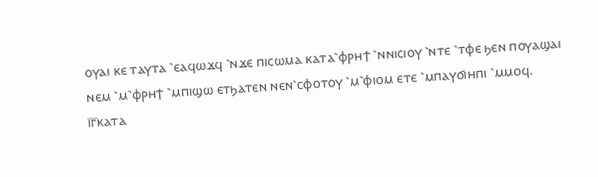ⲟⲩⲁⲓ ⲕⲉ ⲧⲁⲩⲧⲁ ⳿ⲉⲁϥⲱϫϥ ⳿ⲛϫⲉ ⲡⲓⲥⲱⲙⲁ ⲕⲁⲧⲁ⳿ⲫⲣⲏϯ ⳿ⲛⲛⲓⲥⲓⲟⲩ ⳿ⲛⲧⲉ ⳿ⲧⲫⲉ ϧⲉⲛ ⲡⲟⲩⲁϣⲁⲓ ⲛⲉⲙ ⳿ⲙ⳿ⲫⲣⲏϯ ⳿ⲙⲡⲓϣⲱ ⲉⲧϧⲁⲧⲉⲛ ⲛⲉⲛ⳿ⲥⲫⲟⲧⲟⲩ ⳿ⲙ⳿ⲫⲓⲟⲙ ⲉⲧⲉ ⳿ⲙⲡⲁⲩϭⲓⲏⲡⲓ ⳿ⲙⲙⲟϥ.
ⲓ̅ⲅ̅ⲕⲁⲧⲁ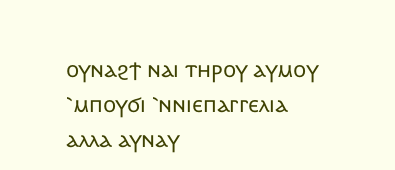ⲟⲩⲛⲁϩϯ ⲛⲁⲓ ⲧⲏⲣⲟⲩ ⲁⲩⲙⲟⲩ ⳿ⲙⲡⲟⲩϭⲓ ⳿ⲛⲛⲓⲉⲡⲁⲅⲅⲉⲗⲓⲁ ⲁⲗⲗⲁ ⲁⲩⲛⲁⲩ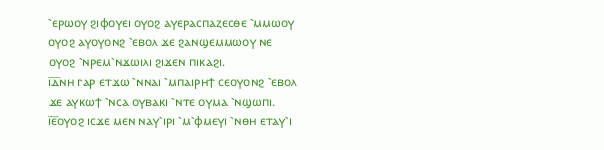⳿ⲉⲣⲱⲟⲩ ϩⲓⲫⲟⲩⲉⲓ ⲟⲩⲟϩ ⲁⲩⲉⲣⲁⲥⲡⲁⲍⲉⲥⲑⲉ ⳿ⲙⲙⲱⲟⲩ ⲟⲩⲟϩ ⲁⲩⲟⲩⲟⲛϩ ⳿ⲉⲃⲟⲗ ϫⲉ ϩⲁⲛϣⲉⲙⲙⲱⲟⲩ ⲛⲉ ⲟⲩⲟϩ ⳿ⲛⲣⲉⲙ⳿ⲛϫⲱⲓⲗⲓ ϩⲓϫⲉⲛ ⲡⲓⲕⲁϩⲓ.
ⲓ̅ⲇ̅ⲛⲏ ⲅⲁⲣ ⲉⲧϫⲱ ⳿ⲛⲛⲁⲓ ⳿ⲙⲡⲁⲓⲣⲏϯ ⲥⲉⲟⲩⲟⲛϩ ⳿ⲉⲃⲟⲗ ϫⲉ ⲁⲩⲕⲱϯ ⳿ⲛⲥⲁ ⲟⲩⲃⲁⲕⲓ ⳿ⲛⲧⲉ ⲟⲩⲙⲁ ⳿ⲛϣⲱⲡⲓ.
ⲓ̅ⲉ̅ⲟⲩⲟϩ ⲓⲥϫⲉ ⲙⲉⲛ ⲛⲁⲩ⳿ⲓⲣⲓ ⳿ⲙ⳿ⲫⲙⲉⲩⲓ ⳿ⲛⲑⲏ ⲉⲧⲁⲩ⳿ⲓ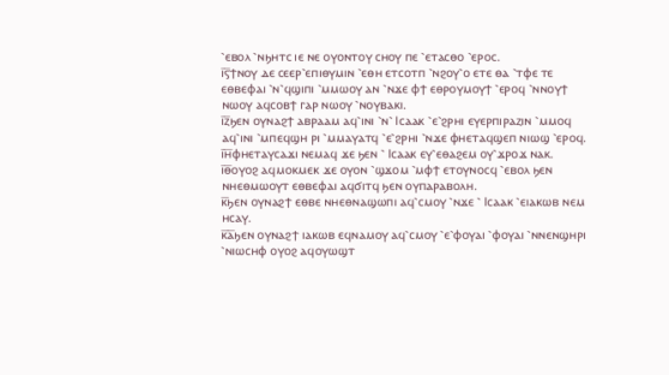⳿ⲉⲃⲟⲗ ⳿ⲛϧⲏⲧⲥ ⲓⲉ ⲛⲉ ⲟⲩⲟⲛⲧⲟⲩ ⲥⲏⲟⲩ ⲡⲉ ⳿ⲉⲧⲁⲥⲑⲟ ⳿ⲉⲣⲟⲥ.
ⲓ̅ⲋ̅ϯⲛⲟⲩ ⲇⲉ ⲥⲉⲉⲣ⳿ⲉⲡⲓⲑⲩⲙⲓⲛ ⳿ⲉⲑⲏ ⲉⲧⲥⲟⲧⲡ ⳿ⲛϩⲟⲩ⳿ⲟ ⲉⲧⲉ ⲑⲁ ⳿ⲧⲫⲉ ⲧⲉ ⲉⲑⲃⲉⲫⲁⲓ ⳿ⲛ⳿ϥϣⲓⲡⲓ ⳿ⲙⲙⲱⲟⲩ ⲁⲛ ⳿ⲛϫⲉ ⲫϯ ⲉⲑⲣⲟⲩⲙⲟⲩϯ ⳿ⲉⲣⲟϥ ⳿ⲛⲛⲟⲩϯ ⲛⲱⲟⲩ ⲁϥⲥⲟⲃϯ ⲅⲁⲣ ⲛⲱⲟⲩ ⳿ⲛⲟⲩⲃⲁⲕⲓ.
ⲓ̅ⲍ̅ϧⲉⲛ ⲟⲩⲛⲁϩϯ ⲁⲃⲣⲁⲁⲙ ⲁϥ⳿ⲓⲛⲓ ⳿ⲛ⳿ Ⲓⲥⲁⲁⲕ ⳿ⲉ⳿ϩⲣⲏⲓ ⲉⲩⲉⲣⲡⲓⲣⲁⲍⲓⲛ ⳿ⲙⲙⲟϥ ⲁϥ⳿ⲓⲛⲓ ⳿ⲙⲡⲉϥϣⲏ ⲣⲓ ⳿ⲙⲙⲁⲩⲁⲧϥ ⳿ⲉ⳿ϩⲣⲏⲓ ⳿ⲛϫⲉ ⲫⲏⲉⲧⲁϥϣⲉⲡ ⲛⲓⲱϣ ⳿ⲉⲣⲟϥ.
ⲓ̅ⲏ̅ⲫⲏⲉⲧⲁⲩⲥⲁϫⲓ ⲛⲉⲙⲁϥ ϫⲉ ϧⲉⲛ ⳿ Ⲓⲥⲁⲁⲕ ⲉⲩ⳿ⲉⲑⲁϩⲉⲙ ⲟⲩ⳿ϫⲣⲟϫ ⲛⲁⲕ.
ⲓ̅ⲑ̅ⲟⲩⲟϩ ⲁϥⲙⲟⲕⲙⲉⲕ ϫⲉ ⲟⲩⲟⲛ ⳿ϣϫⲟⲙ ⳿ⲙⲫϯ ⲉⲧⲟⲩⲛⲟⲥϥ ⳿ⲉⲃⲟⲗ ϧⲉⲛ ⲛⲏⲉⲑⲙⲱⲟⲩⲧ ⲉⲑⲃⲉⲫⲁⲓ ⲁϥϭⲓⲧϥ ϧⲉⲛ ⲟⲩⲡⲁⲣⲁⲃⲟⲗⲏ.
ⲕ̅ϧⲉⲛ ⲟⲩⲛⲁϩϯ ⲉⲑⲃⲉ ⲛⲏⲉⲑⲛⲁϣⲱⲡⲓ ⲁϥ⳿ⲥⲙⲟⲩ ⳿ⲛϫⲉ ⳿ Ⲓⲥⲁⲁⲕ ⳿ⲉⲓⲁⲕⲱⲃ ⲛⲉⲙ ⲏⲥⲁⲩ.
ⲕ̅ⲁ̅ϧⲉⲛ ⲟⲩⲛⲁϩϯ ⲓⲁⲕⲱⲃ ⲉϥⲛⲁⲙⲟⲩ ⲁϥ⳿ⲥⲙⲟⲩ ⳿ⲉ⳿ⲫⲟⲩⲁⲓ ⳿ⲫⲟⲩⲁⲓ ⳿ⲛⲛⲉⲛϣⲏⲣⲓ ⳿ⲛⲓⲱⲥⲏⲫ ⲟⲩⲟϩ ⲁϥⲟⲩⲱϣⲧ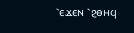⳿ⲉϫⲉⲛ ⳿ϩⲑⲏϥ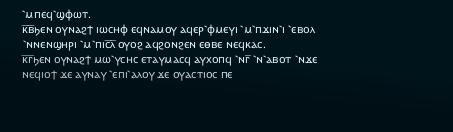⳿ⲙⲡⲉϥ⳿ϣⲫⲱⲧ.
ⲕ̅ⲃ̅ϧⲉⲛ ⲟⲩⲛⲁϩϯ ⲓⲱⲥⲏⲫ ⲉϥⲛⲁⲙⲟⲩ ⲁϥⲉⲣ⳿ⲫⲙⲉⲩⲓ ⳿ⲙ⳿ⲡϫⲓⲛ⳿ⲓ ⳿ⲉⲃⲟⲗ ⳿ⲛⲛⲉⲛϣⲏⲣⲓ ⳿ⲙ⳿ⲡⲓⲥ̅ⲗ̅ ⲟⲩⲟϩ ⲁϥϩⲟⲛϩⲉⲛ ⲉⲑⲃⲉ ⲛⲉϥⲕⲁⲥ.
ⲕ̅ⲅ̅ϧⲉⲛ ⲟⲩⲛⲁϩϯ ⲙⲱ⳿ⲩⲥⲏⲥ ⲉⲧⲁⲩⲙⲁⲥϥ ⲁⲩⲭⲟⲡϥ ⳿ⲛⲅ̅ ⳿ⲛ⳿ⲁⲃⲟⲧ ⳿ⲛϫⲉ ⲛⲉϥⲓⲟϯ ϫⲉ ⲁⲩⲛⲁⲩ ⳿ⲉⲡⲓ⳿ⲁⲗⲟⲩ ϫⲉ ⲟⲩⲁⲥⲧⲓⲟⲥ ⲡⲉ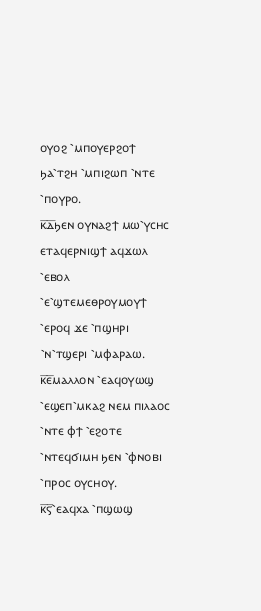ⲟⲩⲟϩ ⳿ⲙⲡⲟⲩⲉⲣϩⲟϯ ϧⲁ⳿ⲧϩⲏ ⳿ⲙⲡⲓϩⲱⲡ ⳿ⲛⲧⲉ ⳿ⲡⲟⲩⲣⲟ.
ⲕ̅ⲇ̅ϧⲉⲛ ⲟⲩⲛⲁϩϯ ⲙⲱ⳿ⲩⲥⲏⲥ ⲉⲧⲁϥⲉⲣⲛⲓϣϯ ⲁϥϫⲱⲗ ⳿ⲉⲃⲟⲗ ⳿ⲉ⳿ϣⲧⲉⲙⲉⲑⲣⲟⲩⲙⲟⲩϯ ⳿ⲉⲣⲟϥ ϫⲉ ⳿ⲡϣⲏⲣⲓ ⳿ⲛ⳿ⲧϣⲉⲣⲓ ⳿ⲙⲫⲁⲣⲁⲱ.
ⲕ̅ⲉ̅ⲙⲁⲗⲗⲟⲛ ⳿ⲉⲁϥⲟⲩⲱϣ ⳿ⲉϣⲉⲡ⳿ⲙⲕⲁϩ ⲛⲉⲙ ⲡⲓⲗⲁⲟⲥ ⳿ⲛⲧⲉ ⲫϯ ⳿ⲉϩⲟⲧⲉ ⳿ⲛⲧⲉϥϭⲓⲙⲏ ϧⲉⲛ ⳿ⲫⲛⲟⲃⲓ ⳿ⲡⲣⲟⲥ ⲟⲩⲥⲏⲟⲩ.
ⲕ̅ⲋ̅⳿ⲉⲁϥⲭⲁ ⳿ⲡϣⲱϣ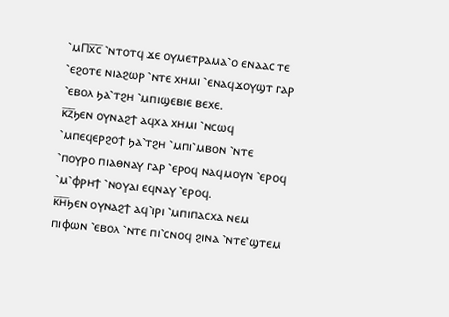⳿ⲙⲠⲭ̅ⲥ̅ ⳿ⲛⲧⲟⲧϥ ϫⲉ ⲟⲩⲙⲉⲧⲣⲁⲙⲁ⳿ⲟ ⲉⲛⲁⲁⲥ ⲧⲉ ⳿ⲉϩⲟⲧⲉ ⲛⲓⲁϩⲱⲣ ⳿ⲛⲧⲉ ⲭⲏⲙⲓ ⳿ⲉⲛⲁϥϫⲟⲩϣⲧ ⲅⲁⲣ ⳿ⲉⲃⲟⲗ ϧⲁ⳿ⲧϩⲏ ⳿ⲙⲡⲓϣⲉⲃⲓⲉ ⲃⲉⲭⲉ.
ⲕ̅ⲍ̅ϧⲉⲛ ⲟⲩⲛⲁϩϯ ⲁϥⲭⲁ ⲭⲏⲙⲓ ⳿ⲛⲥⲱϥ ⳿ⲙⲡⲉϥⲉⲣϩⲟϯ ϧⲁ⳿ⲧϩⲏ ⳿ⲙⲡⲓ⳿ⲙⲃⲟⲛ ⳿ⲛⲧⲉ ⳿ⲡⲟⲩⲣⲟ ⲡⲓⲁⲑⲛⲁⲩ ⲅⲁⲣ ⳿ⲉⲣⲟϥ ⲛⲁϥⲙⲟⲩⲛ ⳿ⲉⲣⲟϥ ⳿ⲙ⳿ⲫⲣⲏϯ ⳿ⲛⲟⲩⲁⲓ ⲉϥⲛⲁⲩ ⳿ⲉⲣⲟϥ.
ⲕ̅ⲏ̅ϧⲉⲛ ⲟⲩⲛⲁϩϯ ⲁϥ⳿ⲓⲣⲓ ⳿ⲙⲡⲓⲡⲁⲥⲭⲁ ⲛⲉⲙ ⲡⲓⲫⲱⲛ ⳿ⲉⲃⲟⲗ ⳿ⲛⲧⲉ ⲡⲓ⳿ⲥⲛⲟϥ ϩⲓⲛⲁ ⳿ⲛⲧⲉ⳿ϣⲧⲉⲙ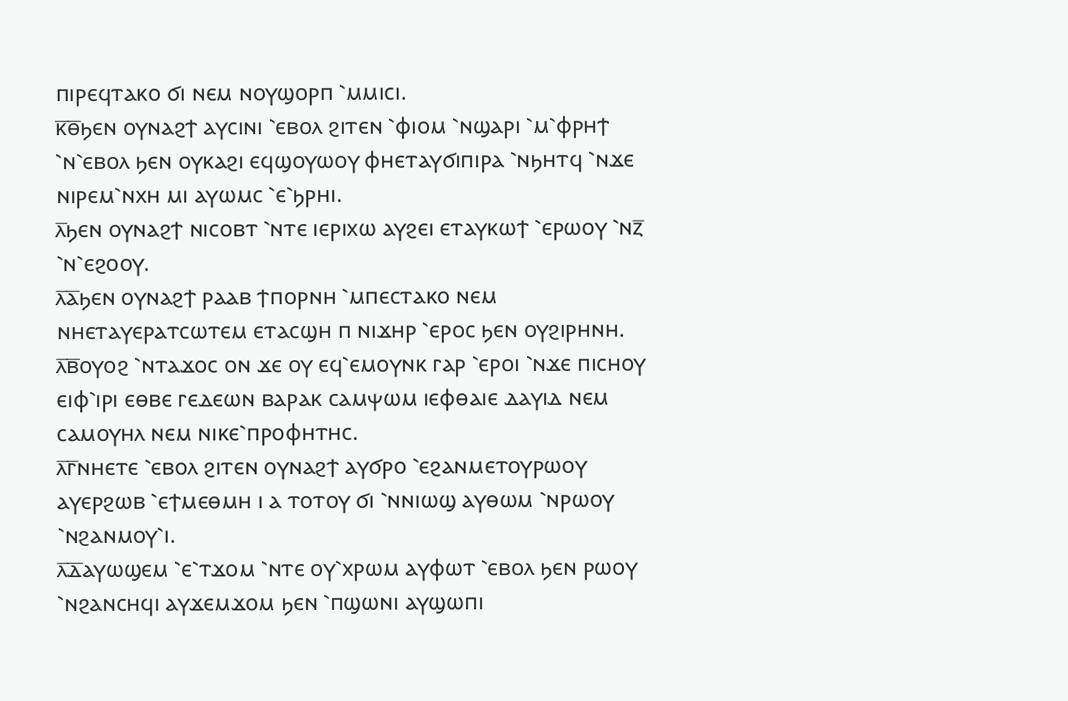ⲡⲓⲣⲉϥⲧⲁⲕⲟ ϭⲓ ⲛⲉⲙ ⲛⲟⲩϣⲟⲣⲡ ⳿ⲙⲙⲓⲥⲓ.
ⲕ̅ⲑ̅ϧⲉⲛ ⲟⲩⲛⲁϩϯ ⲁⲩⲥⲓⲛⲓ ⳿ⲉⲃⲟⲗ ϩⲓⲧⲉⲛ ⳿ⲫⲓⲟⲙ ⳿ⲛϣⲁⲣⲓ ⳿ⲙ⳿ⲫⲣⲏϯ ⳿ⲛ⳿ⲉⲃⲟⲗ ϧⲉⲛ ⲟⲩⲕⲁϩⲓ ⲉϥϣⲟⲩⲱⲟⲩ ⲫⲏⲉⲧⲁⲩϭⲓⲡⲓⲣⲁ ⳿ⲛϧⲏⲧϥ ⳿ⲛϫⲉ ⲛⲓⲣⲉⲙ⳿ⲛⲭⲏ ⲙⲓ ⲁⲩⲱⲙⲥ ⳿ⲉ⳿ϧⲣⲏⲓ.
ⲗ̅ϧⲉⲛ ⲟⲩⲛⲁϩϯ ⲛⲓⲥⲟⲃⲧ ⳿ⲛⲧⲉ ⲓⲉⲣⲓⲭⲱ ⲁⲩϩⲉⲓ ⲉⲧⲁⲩⲕⲱϯ ⳿ⲉⲣⲱⲟⲩ ⳿ⲛⲍ̅ ⳿ⲛ⳿ⲉϩⲟⲟⲩ.
ⲗ̅ⲁ̅ϧⲉⲛ ⲟⲩⲛⲁϩϯ ⲣⲁⲁⲃ ϯⲡⲟⲣⲛⲏ ⳿ⲙⲡⲉⲥⲧⲁⲕⲟ ⲛⲉⲙ ⲛⲏⲉⲧⲁⲩⲉⲣⲁⲧⲥⲱⲧⲉⲙ ⲉⲧⲁⲥϣⲏ ⲡ ⲛⲓϫⲏⲣ ⳿ⲉⲣⲟⲥ ϧⲉⲛ ⲟⲩϩⲓⲣⲏⲛⲏ.
ⲗ̅ⲃ̅ⲟⲩⲟϩ ⳿ⲛⲧⲁϫⲟⲥ ⲟⲛ ϫⲉ ⲟⲩ ⲉϥ⳿ⲉⲙⲟⲩⲛⲕ ⲅⲁⲣ ⳿ⲉⲣⲟⲓ ⳿ⲛϫⲉ ⲡⲓⲥⲏⲟⲩ ⲉⲓⲫ⳿ⲓⲣⲓ ⲉⲑⲃⲉ ⲅⲉⲇⲉⲱⲛ ⲃⲁⲣⲁⲕ ⲥⲁⲙⲯⲱⲙ ⲓⲉⲫⲑⲁⲓⲉ ⲇⲁⲩⲓⲇ ⲛⲉⲙ ⲥⲁⲙⲟⲩⲏⲗ ⲛⲉⲙ ⲛⲓⲕⲉ⳿ⲡⲣⲟⲫⲏⲧⲏⲥ.
ⲗ̅ⲅ̅ⲛⲏⲉⲧⲉ ⳿ⲉⲃⲟⲗ ϩⲓⲧⲉⲛ ⲟⲩⲛⲁϩϯ ⲁⲩϭⲣⲟ ⳿ⲉϩⲁⲛⲙⲉⲧⲟⲩⲣⲱⲟⲩ ⲁⲩⲉⲣϩⲱⲃ ⳿ⲉϯⲙⲉⲑⲙⲏ ⲓ ⲁ ⲧⲟⲧⲟⲩ ϭⲓ ⳿ⲛⲛⲓⲱϣ ⲁⲩⲑⲱⲙ ⳿ⲛⲣⲱⲟⲩ ⳿ⲛϩⲁⲛⲙⲟⲩ⳿ⲓ.
ⲗ̅ⲇ̅ⲁⲩⲱϣⲉⲙ ⳿ⲉ⳿ⲧϫⲟⲙ ⳿ⲛⲧⲉ ⲟⲩ⳿ⲭⲣⲱⲙ ⲁⲩⲫⲱⲧ ⳿ⲉⲃⲟⲗ ϧⲉⲛ ⲣⲱⲟⲩ ⳿ⲛϩⲁⲛⲥⲏϥⲓ ⲁⲩϫⲉⲙϫⲟⲙ ϧⲉⲛ ⳿ⲡϣⲱⲛⲓ ⲁⲩϣⲱⲡⲓ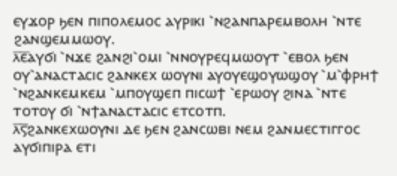ⲉⲩϫⲟⲣ ϧⲉⲛ ⲡⲓⲡⲟⲗⲉⲙⲟⲥ ⲁⲩⲣⲓⲕⲓ ⳿ⲛϩⲁⲛⲡⲁⲣⲉⲙⲃⲟⲗⲏ ⳿ⲛⲧⲉ ϩⲁⲛϣⲉⲙⲙⲱⲟⲩ.
ⲗ̅ⲉ̅ⲁⲩϭⲓ ⳿ⲛϫⲉ ϩⲁⲛϩⲓ⳿ⲟⲙⲓ ⳿ⲛⲛⲟⲩⲣⲉϥⲙⲱⲟⲩⲧ ⳿ⲉⲃⲟⲗ ϧⲉⲛ ⲟⲩ⳿ⲁⲛⲁⲥⲧⲁⲥⲓⲥ ϩⲁⲛⲕⲉⲭ ⲱⲟⲩⲛⲓ ⲁⲩⲟⲩⲉϣⲟⲩⲱϣⲟⲩ ⳿ⲙ⳿ⲫⲣⲏϯ ⳿ⲛϩⲁⲛⲕⲉⲙⲕⲉⲙ ⳿ⲙⲡⲟⲩϣⲉⲡ ⲡⲓⲥⲱϯ ⳿ⲉⲣⲱⲟⲩ ϩⲓⲛⲁ ⳿ⲛⲧⲉ ⲧⲟⲧⲟⲩ ϭⲓ ⳿ⲛϯⲁⲛⲁⲥⲧⲁⲥⲓⲥ ⲉⲧⲥⲟⲧⲡ.
ⲗ̅ⲋ̅ϩⲁⲛⲕⲉⲭⲱⲟⲩⲛⲓ ⲇⲉ ϧⲉⲛ ϩⲁⲛⲥⲱⲃⲓ ⲛⲉⲙ ϩⲁⲛⲙⲉⲥⲧⲓⲅⲅⲟⲥ ⲁⲩϭⲓⲡⲓⲣⲁ ⲉⲧⲓ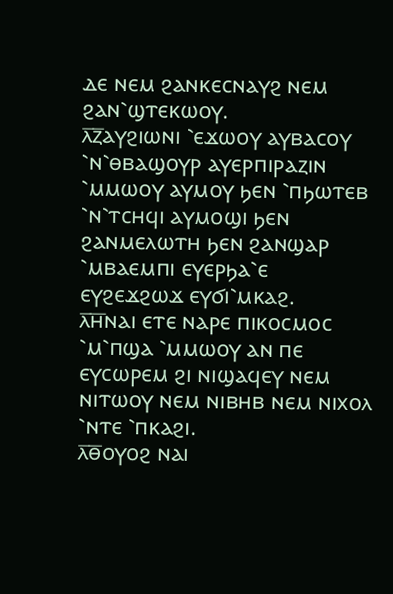ⲇⲉ ⲛⲉⲙ ϩⲁⲛⲕⲉⲥⲛⲁⲩϩ ⲛⲉⲙ ϩⲁⲛ⳿ϣⲧⲉⲕⲱⲟⲩ.
ⲗ̅ⲍ̅ⲁⲩϩⲓⲱⲛⲓ ⳿ⲉϫⲱⲟⲩ ⲁⲩⲃⲁⲥⲟⲩ ⳿ⲛ⳿ⲑⲃⲁϣⲟⲩⲣ ⲁⲩⲉⲣⲡⲓⲣⲁⲍⲓⲛ ⳿ⲙⲙⲱⲟⲩ ⲁⲩⲙⲟⲩ ϧⲉⲛ ⳿ⲡϧⲱⲧⲉⲃ ⳿ⲛ⳿ⲧⲥⲏϥⲓ ⲁⲩⲙⲟϣⲓ ϧⲉⲛ ϩⲁⲛⲙⲉⲗⲱⲧⲏ ϧⲉⲛ ϩⲁⲛϣⲁⲣ ⳿ⲙⲃⲁⲉⲙⲡⲓ ⲉⲩⲉⲣϧⲁ⳿ⲉ ⲉⲩϩⲉϫϩⲱϫ ⲉⲩϭⲓ⳿ⲙⲕⲁϩ.
ⲗ̅ⲏ̅ⲛⲁⲓ ⲉⲧⲉ ⲛⲁⲣⲉ ⲡⲓⲕⲟⲥⲙⲟⲥ ⳿ⲙ⳿ⲡϣⲁ ⳿ⲙⲙⲱⲟⲩ ⲁⲛ ⲡⲉ ⲉⲩⲥⲱⲣⲉⲙ ϩⲓ ⲛⲓϣⲁϥⲉⲩ ⲛⲉⲙ ⲛⲓⲧⲱⲟⲩ ⲛⲉⲙ ⲛⲓⲃⲏⲃ ⲛⲉⲙ ⲛⲓⲭⲟⲗ ⳿ⲛⲧⲉ ⳿ⲡⲕⲁϩⲓ.
ⲗ̅ⲑ̅ⲟⲩⲟϩ ⲛⲁⲓ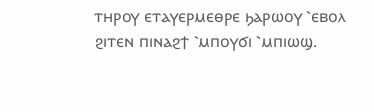ⲧⲏⲣⲟⲩ ⲉⲧⲁⲩⲉⲣⲙⲉⲑⲣⲉ ϧⲁⲣⲱⲟⲩ ⳿ⲉⲃⲟⲗ ϩⲓⲧⲉⲛ ⲡⲓⲛⲁϩϯ ⳿ⲙⲡⲟⲩϭⲓ ⳿ⲙⲡⲓⲱϣ.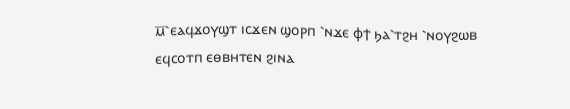ⲙ̅⳿ⲉⲁϥϫⲟⲩϣⲧ ⲓⲥϫⲉⲛ ϣⲟⲣⲡ ⳿ⲛϫⲉ ⲫϯ ϧⲁ⳿ⲧϩⲏ ⳿ⲛⲟⲩϩⲱⲃ ⲉϥⲥⲟⲧⲡ ⲉⲑⲃⲏⲧⲉⲛ ϩⲓⲛⲁ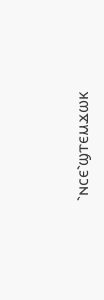⳿ⲛⲥⲉ⳿ϣⲧⲉⲙϫⲱⲕ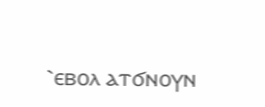⳿ⲉⲃⲟⲗ ⲁⲧϭⲛⲟⲩⲛ